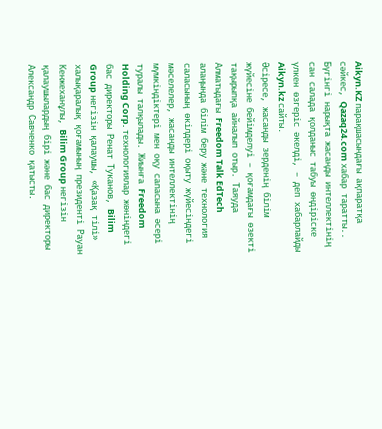Aikyn.KZ парақшасындағы ақпаратқа сәйкес, Qazaq24.com хабар таратты..
Бүгінгі нарықта жасанды интеллектінің сан салада қолданыс табуы өндіріске үлкен өзгеріс әкелді, – деп хабарлайды Aikyn.kz сайты.
Әсіресе, жасанды зерденің білім жүйесіне бейімделуі – қоғамдағы өзекті тақырыпқа айналып отыр. Таяуда Алматыдағы Freedom Talk EdTech алаңында білім беру және технология саласының өкілдері оқыту жүйесіндегі мәселелер, жасанды интеллектінің мүмкіндіктері мен оқу сапасына әсері туралы талқылады. Жиынға Freedom Holding Corp. технологиялар жөніндегі бас директоры Ренат Туканов, Bilim Group негізін қалаушы, «Қазақ тілі» халықаралық қоғамының президенті Рауан Кенжеханұлы, Bilim Group негізін қалаушылардың бірі және бас директоры Александр Савченко қатысты.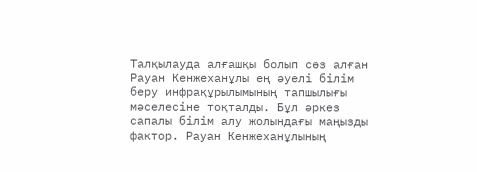Талқылауда алғашқы болып сөз алған Рауан Кенжеханұлы ең әуелі білім беру инфрақұрылымының тапшылығы мәселесіне тоқталды. Бұл әркез сапалы білім алу жолындағы маңызды фактор. Рауан Кенжеханұлының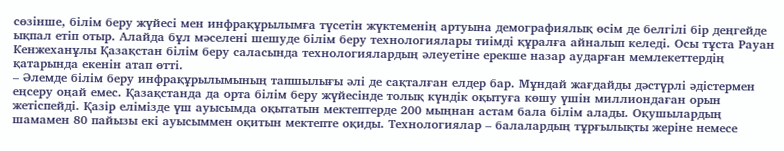сөзінше, білім беру жүйесі мен инфрақұрылымға түсетін жүктеменің артуына демографиялық өсім де белгілі бір деңгейде ықпал етіп отыр. Алайда бұл мәселені шешуде білім беру технологиялары тиімді құралға айналып келеді. Осы тұста Рауан Кенжеханұлы Қазақстан білім беру саласында технологиялардың әлеуетіне ерекше назар аударған мемлекеттердің қатарында екенін атап өтті.
– Әлемде білім беру инфрақұрылымының тапшылығы әлі де сақталған елдер бар. Мұндай жағдайды дәстүрлі әдістермен еңсеру оңай емес. Қазақстанда да орта білім беру жүйесінде толық күндік оқытуға көшу үшін миллиондаған орын жетіспейді. Қазір елімізде үш ауысымда оқытатын мектептерде 200 мыңнан астам бала білім алады. Оқушылардың шамамен 80 пайызы екі ауысыммен оқитын мектепте оқиды. Технологиялар – балалардың тұрғылықты жеріне немесе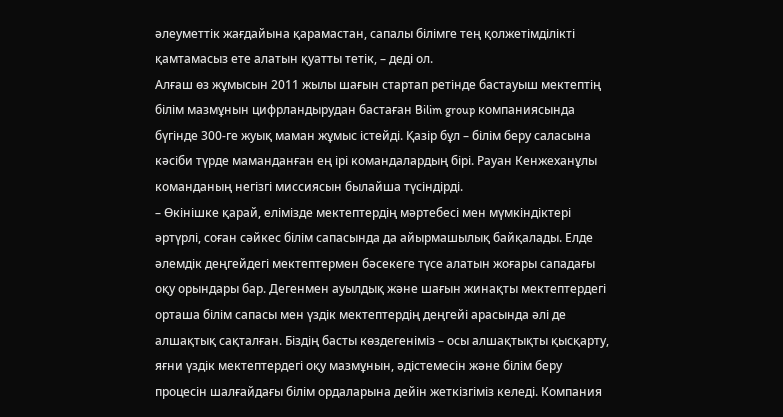әлеуметтік жағдайына қарамастан, сапалы білімге тең қолжетімділікті қамтамасыз ете алатын қуатты тетік, – деді ол.
Алғаш өз жұмысын 2011 жылы шағын стартап ретінде бастауыш мектептің білім мазмұнын цифрландырудан бастаған Bilim group компаниясында бүгінде 300-ге жуық маман жұмыс істейді. Қазір бұл – білім беру саласына кәсіби түрде маманданған ең ірі командалардың бірі. Рауан Кенжеханұлы команданың негізгі миссиясын былайша түсіндірді.
– Өкінішке қарай, елімізде мектептердің мәртебесі мен мүмкіндіктері әртүрлі, соған сәйкес білім сапасында да айырмашылық байқалады. Елде әлемдік деңгейдегі мектептермен бәсекеге түсе алатын жоғары сападағы оқу орындары бар. Дегенмен ауылдық және шағын жинақты мектептердегі орташа білім сапасы мен үздік мектептердің деңгейі арасында әлі де алшақтық сақталған. Біздің басты көздегеніміз – осы алшақтықты қысқарту, яғни үздік мектептердегі оқу мазмұнын, әдістемесін және білім беру процесін шалғайдағы білім ордаларына дейін жеткізгіміз келеді. Компания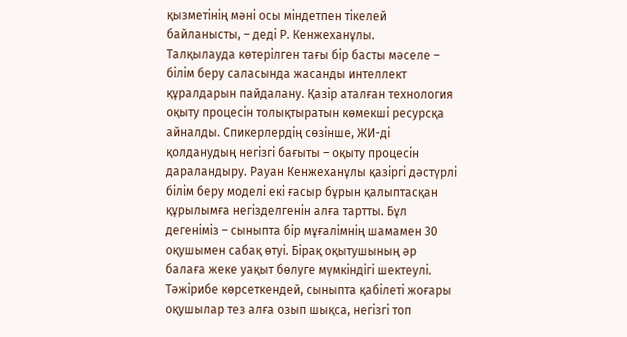қызметінің мәні осы міндетпен тікелей байланысты, – деді Р. Кенжеханұлы.
Талқылауда көтерілген тағы бір басты мәселе – білім беру саласында жасанды интеллект құралдарын пайдалану. Қазір аталған технология оқыту процесін толықтыратын көмекші ресурсқа айналды. Спикерлердің сөзінше, ЖИ-ді қолданудың негізгі бағыты – оқыту процесін дараландыру. Рауан Кенжеханұлы қазіргі дәстүрлі білім беру моделі екі ғасыр бұрын қалыптасқан құрылымға негізделгенін алға тартты. Бұл дегеніміз – сыныпта бір мұғалімнің шамамен 30 оқушымен сабақ өтуі. Бірақ оқытушының әр балаға жеке уақыт бөлуге мүмкіндігі шектеулі. Тәжірибе көрсеткендей, сыныпта қабілеті жоғары оқушылар тез алға озып шықса, негізгі топ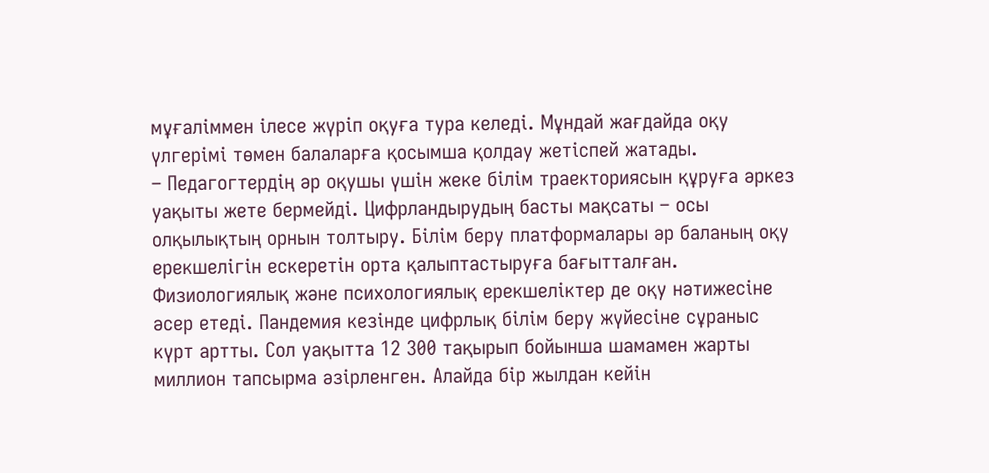мұғаліммен ілесе жүріп оқуға тура келеді. Мұндай жағдайда оқу үлгерімі төмен балаларға қосымша қолдау жетіспей жатады.
– Педагогтердің әр оқушы үшін жеке білім траекториясын құруға әркез уақыты жете бермейді. Цифрландырудың басты мақсаты – осы олқылықтың орнын толтыру. Білім беру платформалары әр баланың оқу ерекшелігін ескеретін орта қалыптастыруға бағытталған. Физиологиялық және психологиялық ерекшеліктер де оқу нәтижесіне әсер етеді. Пандемия кезінде цифрлық білім беру жүйесіне сұраныс күрт артты. Сол уақытта 12 300 тақырып бойынша шамамен жарты миллион тапсырма әзірленген. Алайда бір жылдан кейін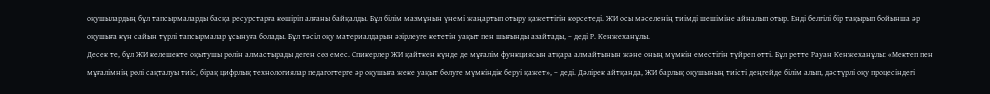оқушылардың бұл тапсырмаларды басқа ресурстарға көшіріп алғаны байқалды. Бұл білім мазмұнын үнемі жаңартып отыру қажеттігін көрсетеді. ЖИ осы мәселенің тиімді шешіміне айналып отыр. Енді белгілі бір тақырып бойынша әр оқушыға күн сайын түрлі тапсырмалар ұсынуға болады. Бұл тәсіл оқу материалдарын әзірлеуге кететін уақыт пен шығынды азайтады, – деді Р. Кенжеханұлы.
Десек те, бұл ЖИ келешекте оқытушы рөлін алмастырады деген сөз емес. Спикерлер ЖИ қайткен күнде де мұғалім функциясын атқара алмайтынын және оның мүмкін еместігін түйреп өтті. Бұл ретте Рауан Кенжеханұлы: «Мектеп пен мұғалімнің рөлі сақталуы тиіс, бірақ цифрлық технологиялар педагогтерге әр оқушыға жеке уақыт бөлуге мүмкіндік беруі қажет», – деді. Дәлірек айтқанда, ЖИ барлық оқушының тиісті деңгейде білім алып, дәстүрлі оқу процесіндегі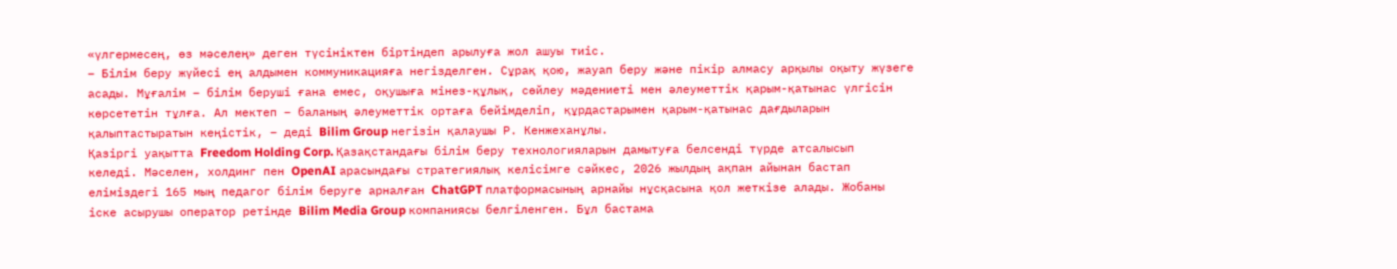«үлгермесең, өз мәселең» деген түсініктен біртіндеп арылуға жол ашуы тиіс.
– Білім беру жүйесі ең алдымен коммуникацияға негізделген. Сұрақ қою, жауап беру және пікір алмасу арқылы оқыту жүзеге асады. Мұғалім – білім беруші ғана емес, оқушыға мінез-құлық, сөйлеу мәдениеті мен әлеуметтік қарым-қатынас үлгісін көрсететін тұлға. Ал мектеп – баланың әлеуметтік ортаға бейімделіп, құрдастарымен қарым-қатынас дағдыларын қалыптастыратын кеңістік, – деді Bilim Group негізін қалаушы Р. Кенжеханұлы.
Қазіргі уақытта Freedom Holding Corp. Қазақстандағы білім беру технологияларын дамытуға белсенді түрде атсалысып келеді. Мәселен, холдинг пен OpenAI арасындағы стратегиялық келісімге сәйкес, 2026 жылдың ақпан айынан бастап еліміздегі 165 мың педагог білім беруге арналған ChatGPT платформасының арнайы нұсқасына қол жеткізе алады. Жобаны іске асырушы оператор ретінде Bilim Media Group компаниясы белгіленген. Бұл бастама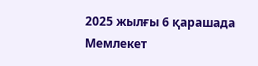2025 жылғы 6 қарашада Мемлекет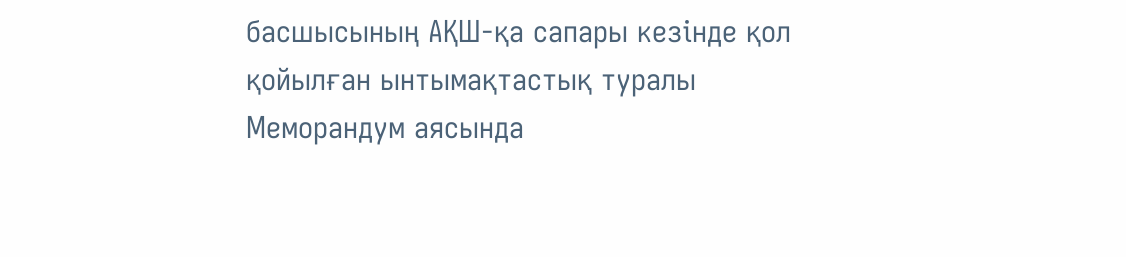басшысының АҚШ-қа сапары кезінде қол қойылған ынтымақтастық туралы Меморандум аясында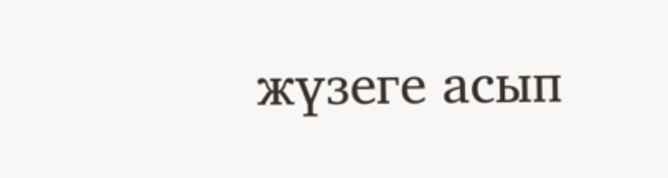жүзеге асып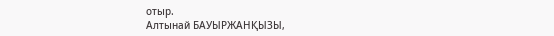отыр.
Алтынай БАУЫРЖАНҚЫЗЫ,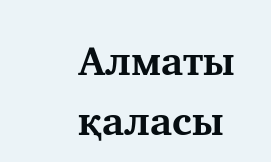Алматы қаласы